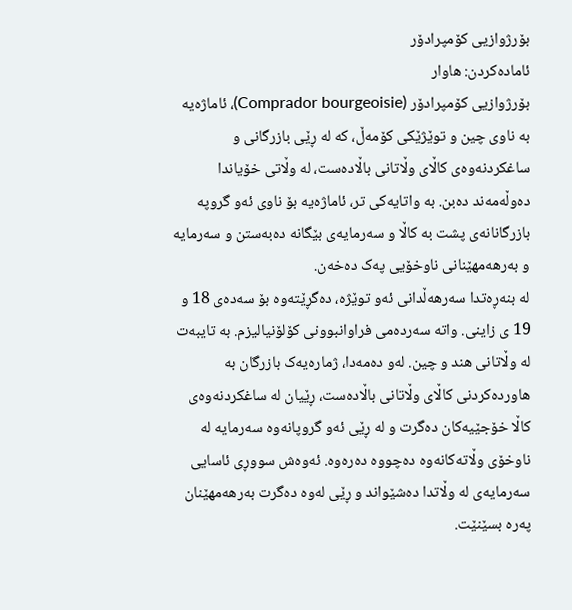بۆرژوازیی کۆمپرادۆر
ئامادەکردن: هاوار
بۆرژوازیی کۆمپرادۆر (Comprador bourgeoisie)، ئاماژەیە بە ناوی چین و توێژێکی کۆمەڵ، کە لە ڕێی بازرگانی و ساغکردنەوەی کاڵای وڵاتانی باڵادەست، لە وڵاتی خۆیاندا دەوڵەمەند دەبن. بە واتایەکی تر، ئاماژەیە بۆ ناوی ئەو گروپە بازرگانانەی پشت بە کاڵا و سەرمایەی بێگانە دەبەستن و سەرمایە و بەرهەمهێنانی ناوخۆیی پەک دەخەن.
لە بنەڕەتدا سەرهەڵدانی ئەو توێژە، دەگڕێتەوە بۆ سەدەی 18 و 19 ی زاینی. واتە سەردەمی فراوانبوونی کۆلۆنیالیزم. بە تایبەت لە وڵاتانی هند و چین. لەو دەمەدا، ژمارەیەک بازرگان بە هاوردەکردنی کاڵای وڵاتانی باڵادەست، ڕێیان لە ساغکردنەوەی کاڵا خۆجێیەکان دەگرت و لە ڕێی ئەو گروپانەوە سەرمایە لە ناوخۆی وڵاتەکانەوە دەچووە دەرەوە. ئەوەش سووڕی ئاسایی سەرمایەی لە وڵاتدا دەشێواند و ڕێی لەوە دەگرت بەرهەمهێنان پەرە بسێنێت.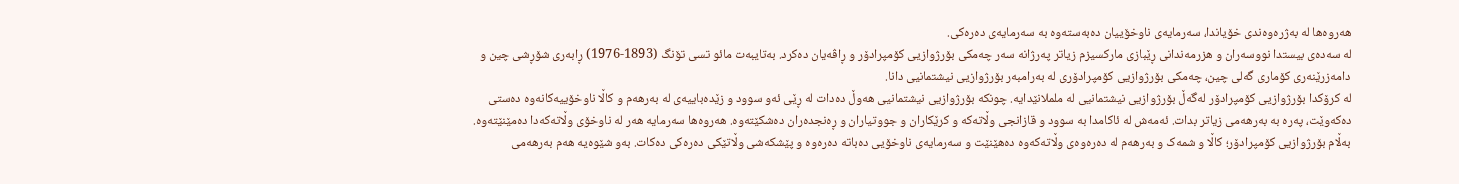هەروەها لە بەژرەوەندی خۆیاندا، سەرمایەی ناوخۆییان دەبەستەوە بە سەرمایەی دەرەکی.
لە سەدەی بیستدا نووسەران و هزرمەندانی ڕێبازی مارکسیزم زیاتر پەرژانە سەر چەمکی بۆرژوازیی کۆمپرادۆر و ڕاڤەیان دەکرد. بەتایبەت مائو تسی تۆنگ (1893-1976) ڕابەری شۆڕشی چین و دامەزرێنەری کۆماری گەلی چین، چەمکی بۆرژوازیی کۆمپرادۆری لە بەرامبەر بۆرژوازیی نیشتمانیی دانا.
لە کرۆکدا بۆرژوازیی کۆمپرادۆر لەگەڵ بۆرژوازیی نیشتمانیی لە ململانێدایە. چونکە بۆرژوازیی نیشتمانیی هەوڵ دەدات لە ڕێی ئەو سوود و زێدەباییەی لە بەرهەم و کاڵا ناوخۆییەکانەوە دەستی دەکەوێت، پەرە بە بەرهەمی زیاتر بدات. ئەمەش لە ئاکامدا بە سوود و قازانجی وڵاتەکە و کرێکاران و جووتیاران و ڕەنجدەران دەشکێتەوە. هەروەها سەرمایە هەر لە ناوخۆی وڵاتەکەدا دەمێنێتەوە. بەڵام بۆرژوازیی کۆمپرادۆر؛ کاڵا و شمەک و بەرهەم لە دەرەوەی وڵاتەکەوە دەهێنێت و سەرمایەی ناوخۆیی دەباتە دەرەوە و پێشکەشی وڵاتێکی دەرەکی دەکات. بەو شێوەیە هەم بەرهەمی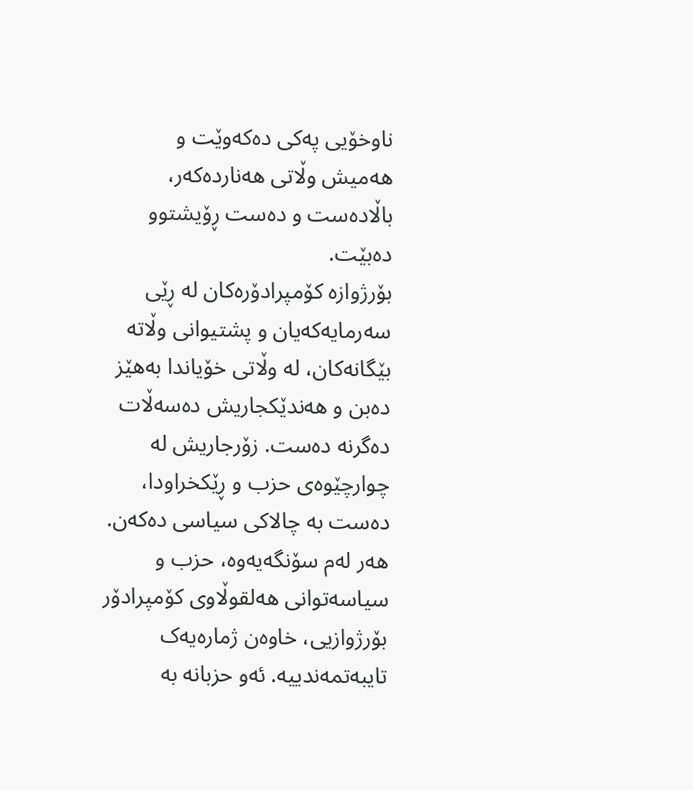ناوخۆیی پەکی دەکەوێت و هەمیش وڵاتی هەناردەکەر، باڵادەست و دەست ڕۆیشتوو دەبێت.
بۆرژوازە کۆمپرادۆرەکان لە ڕێی سەرمایەکەیان و پشتیوانی وڵاتە بێگانەکان، لە وڵاتی خۆیاندا بەهێز دەبن و هەندێکجاریش دەسەڵات دەگرنە دەست. زۆرجاریش لە چوارچێوەی حزب و ڕێکخراودا، دەست بە چالاکی سیاسی دەکەن. هەر لەم سۆنگەیەوە، حزب و سیاسەتوانی هەلقوڵاوی کۆمپرادۆر بۆرژوازیی، خاوەن ژمارەیەک تایبەتمەندییە. ئەو حزبانە بە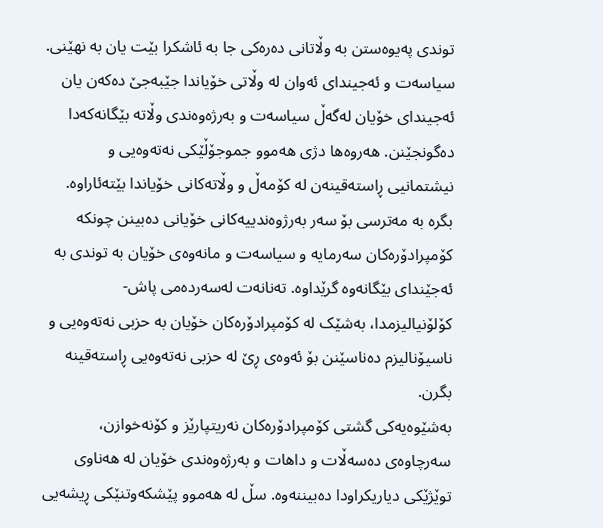توندی پەیوەستن بە وڵاتانی دەرەکی جا بە ئاشکرا بێت یان بە نهێنی. سیاسەت و ئەجیندای ئەوان لە وڵاتی خۆیاندا جێبەجێ دەکەن یان ئەجیندای خۆیان لەگەڵ سیاسەت و بەرژەوەندی وڵاتە بێگانەکەدا دەگونجێنن. هەروەها دژی هەموو جموجۆڵێکی نەتەوەیی و نیشتمانیی ڕاستەقینەن لە کۆمەڵ و وڵاتەکانی خۆیاندا بێتەئاراوە. بگرە بە مەترسی بۆ سەر بەرژوەندییەکانی خۆیانی دەبینن چونکە کۆمپرادۆرەکان سەرمایە و سیاسەت و مانەوەی خۆیان بە توندی بە ئەجێندای بێگانەوە گرێداوە. تەنانەت لەسەردەمی پاش-کۆلۆنیالیزمدا، بەشێک لە کۆمپرادۆرەکان خۆیان بە حزبی نەتەوەیی و ناسیۆنالیزم دەناسێنن بۆ ئەوەی ڕێ لە حزبی نەتەوەیی ڕاستەقینە بگرن.
بەشێوەیەکی گشتی کۆمپرادۆرەکان نەریتپارێز و کۆنەخوازن، سەرچاوەی دەسەڵات و داهات و بەرژەوەندی خۆیان لە هەناوی توێژێکی دیاریکراودا دەبیننەوە. سڵ لە هەموو پێشکەوتنێکی ڕیشەیی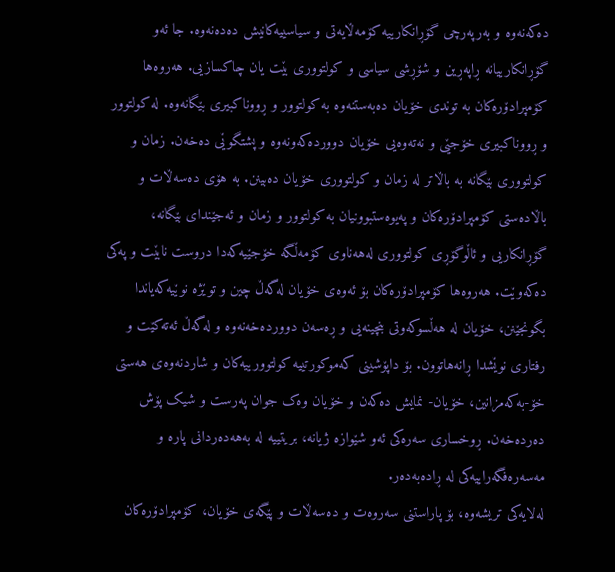دەکەنەوە و بەرپەرچی گۆڕانکارییە کۆمەڵایەتی و سیاسییەکانیش دەدەنەوە. جا ئەو گۆڕانکارییانە ڕاپەڕین و شۆڕشی سیاسی و کولتووری بێت یان چاکسازیی. هەروەها کۆمپرادۆرەکان بە توندی خۆیان دەبەستنەوە بە کولتوور و ڕووناکبیری بێگانەوە. لە کولتوور و ڕووناکبیری خۆجێی و نەتەوەیی خۆیان دووردەکەونەوە و پشتگوێی دەخەن. زمان و کولتووری بێگانە بە باڵاتر لە زمان و کولتووری خۆیان دەبینن. بە هۆی دەسەڵات و باڵادەستی کۆمپرادۆرەکان و پەیوەستبوونیان بە کولتوور و زمان و ئەجێندای بێگانە، گۆڕانکاریی و ئاڵوگۆڕی کولتووری لەهەناوی کۆمەڵگە خۆجێیەکەدا دروست نابێت و پەکی دەکەوێت. هەروەها کۆمپرادۆرەکان بۆ ئەوەی خۆیان لەگەڵ چین و توێژە نوێیەکەیاندا بگونجێنن، خۆیان لە هەڵسوکەوتی بنچینەیی و ڕەسەن دووردەخەنەوە و لەگەڵ ئەتەکێت و رفتاری نوێشدا ڕانەهاتوون. بۆ داپۆشینی کەموکورتییە کولتوورییەکان و شاردنەوەی هەستی خۆ-بەکەمزانین، خۆیان- نمایش دەکەن و خۆیان وەک جوان پەرست و شیک پۆش دەردەخەن. ڕوخساری سەرەکی ئەو شێوازە ژیانە، بریتییە لە بەهەدەردانی پارە و مەسەرەفگەراییەکی لە ڕادەبەدەر.
لەلایەکی تریشەوە، بۆ پاراستنی سەروەت و دەسەڵات و پێگەی خۆیان، کۆمپرادۆرەکان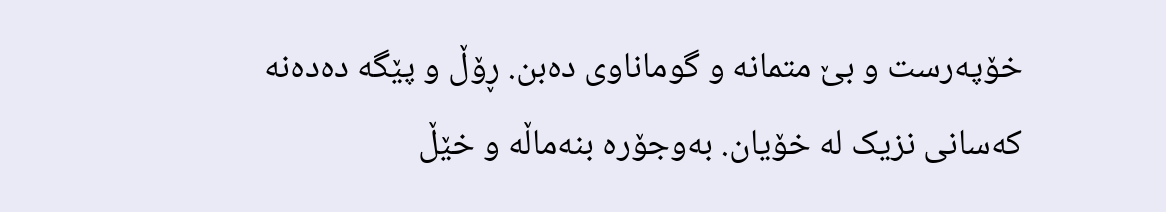خۆپەرست و بێ متمانە و گوماناوی دەبن. ڕۆڵ و پێگە دەدەنە کەسانی نزیک لە خۆیان. بەوجۆرە بنەماڵە و خێڵ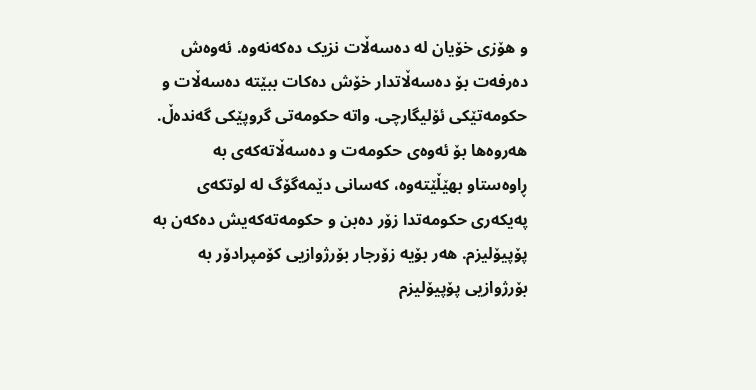و هۆزی خۆیان لە دەسەڵات نزیک دەکەنەوە. ئەوەش دەرفەت بۆ دەسەڵاتدار خۆش دەکات ببێتە دەسەڵات و حکومەتێکی ئۆلیگارچی. واتە حکومەتی گروپێکی گەندەڵ. هەروەها بۆ ئەوەی حکومەت و دەسەڵاتەکەی بە ڕاوەستاو بهێڵێتەوە، کەسانی دێمەگۆگ لە لوتکەی پەیکەری حکومەتدا زۆر دەبن و حکومەتەکەیش دەکەن بە پۆپیۆلیزم. هەر بۆیە زۆرجار بۆرژوازیی کۆمپرادۆر بە بۆرژوازیی پۆپیۆلیزم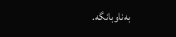بەناوبانگە.